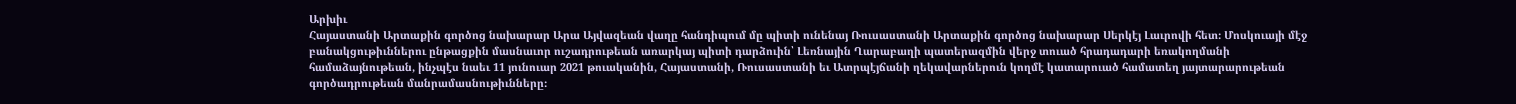Արխիւ
Հայաստանի Արտաքին գործոց նախարար Արա Այվազեան վաղը հանդիպում մը պիտի ունենայ Ռուսաստանի Արտաքին գործոց նախարար Սերկէյ Լաւրովի հետ։ Մոսկուայի մէջ բանակցութիւններու ընթացքին մասնաւոր ուշադրութեան առարկայ պիտի դարձուին՝ Լեռնային Ղարաբաղի պատերազմին վերջ տուած հրադադարի եռակողմանի համաձայնութեան, ինչպէս նաեւ 11 յունուար 2021 թուականին, Հայաստանի, Ռուսաստանի եւ Ատրպէյճանի ղեկավարներուն կողմէ կատարուած համատեղ յայտարարութեան գործադրութեան մանրամասնութիւնները։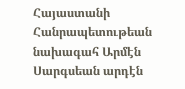Հայաստանի Հանրապետութեան նախագահ Արմէն Սարգսեան արդէն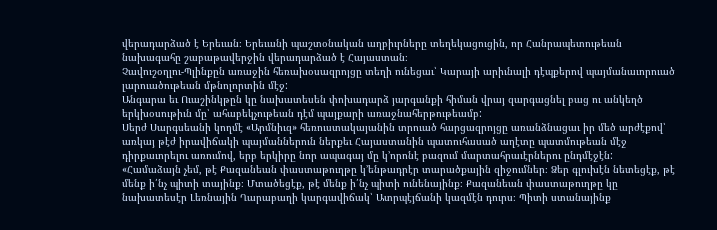վերադարձած է Երեւան։ Երեւանի պաշտօնական աղբիւրները տեղեկացուցին, որ Հանրապետութեան նախագահը շաբաթավերջին վերադարձած է Հայաստան։
Չավուշօղլու-Պլինքըն առաջին հեռախօսազրոյցը տեղի ունեցաւ՝ Կարայի արիւնալի դէպքերով պայմանաւորուած լարուածութեան մթնոլորտին մէջ:
Անգարա եւ Ուաշինկթըն կը նախատեսեն փոխադարձ յարգանքի հիման վրայ զարգացնել բաց ու անկեղծ երկխօսութիւն մը՝ ահաբեկչութեան դէմ պայքարի առաջնահերթութեամբ:
Սերժ Սարգսեանի կողմէ «Արմնիւզ» հեռուստակայանին տրուած հարցազրոյցը առանձնացաւ իր մեծ արժէքով՝ առկայ թէժ իրավիճակի պայմաններուն ներքեւ Հայաստանին պատուհասած աղէտը պատմութեան մէջ դիրքաւորելու առումով, երբ երկիրը նոր ապագայ մը կ՚որոնէ բազում մարտահրաւէրներու ընդմէջէն:
«Համաձայն չեմ, թէ Քազանեան փաստաթուղթը կ՚ենթադրէր տարածքային զիջումներ։ Ձեր գլուխէն նետեցէք, թէ մենք ի՛նչ պիտի տայինք։ Մտածեցէք, թէ մենք ի՛նչ պիտի ունենայինք։ Քազանեան փաստաթուղթը կը նախատեսէր Լեռնային Ղարաբաղի կարգավիճակ՝ Ատրպէյճանի կազմէն դուրս։ Պիտի ստանայինք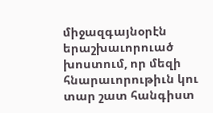միջազգայնօրէն երաշխաւորուած խոստում, որ մեզի հնարաւորութիւն կու տար շատ հանգիստ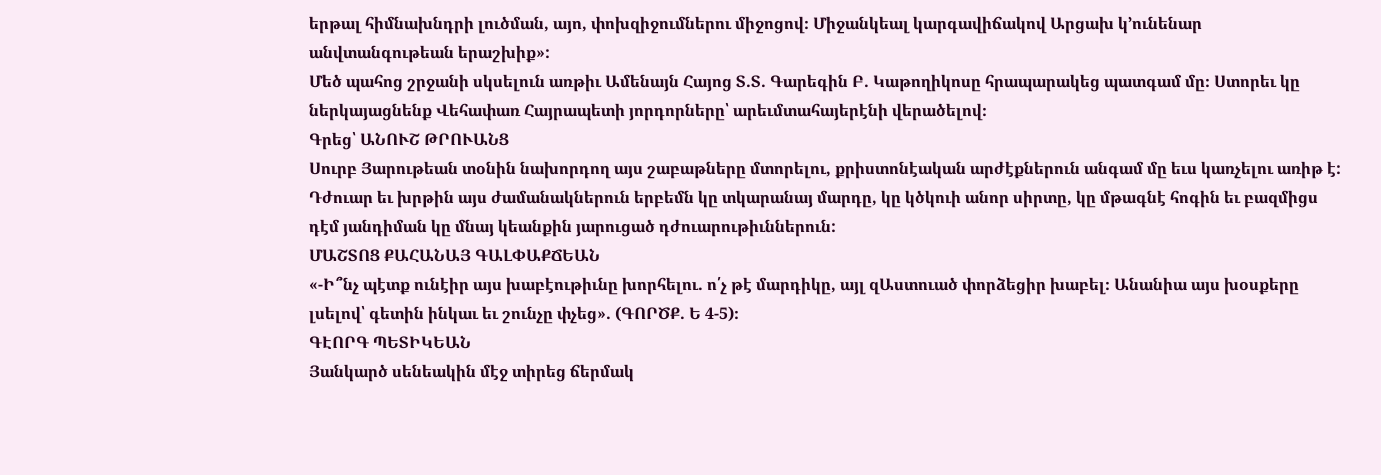երթալ հիմնախնդրի լուծման, այո, փոխզիջումներու միջոցով։ Միջանկեալ կարգավիճակով Արցախ կ՚ունենար անվտանգութեան երաշխիք»:
Մեծ պահոց շրջանի սկսելուն առթիւ Ամենայն Հայոց Տ.Տ. Գարեգին Բ. Կաթողիկոսը հրապարակեց պատգամ մը։ Ստորեւ կը ներկայացնենք Վեհափառ Հայրապետի յորդորները՝ արեւմտահայերէնի վերածելով։
Գրեց՝ ԱՆՈՒՇ ԹՐՈՒԱՆՑ
Սուրբ Յարութեան տօնին նախորդող այս շաբաթները մտորելու, քրիստոնէական արժէքներուն անգամ մը եւս կառչելու առիթ է: Դժուար եւ խրթին այս ժամանակներուն երբեմն կը տկարանայ մարդը, կը կծկուի անոր սիրտը, կը մթագնէ հոգին եւ բազմիցս դէմ յանդիման կը մնայ կեանքին յարուցած դժուարութիւններուն:
ՄԱՇՏՈՑ ՔԱՀԱՆԱՅ ԳԱԼՓԱՔՃԵԱՆ
«-Ի՞նչ պէտք ունէիր այս խաբէութիւնը խորհելու. ո՛չ թէ մարդիկը, այլ զԱստուած փորձեցիր խաբել։ Անանիա այս խօսքերը լսելով՝ գետին ինկաւ եւ շունչը փչեց». (ԳՈՐԾՔ. Ե 4-5)։
ԳԷՈՐԳ ՊԵՏԻԿԵԱՆ
Յանկարծ սենեակին մէջ տիրեց ճերմակ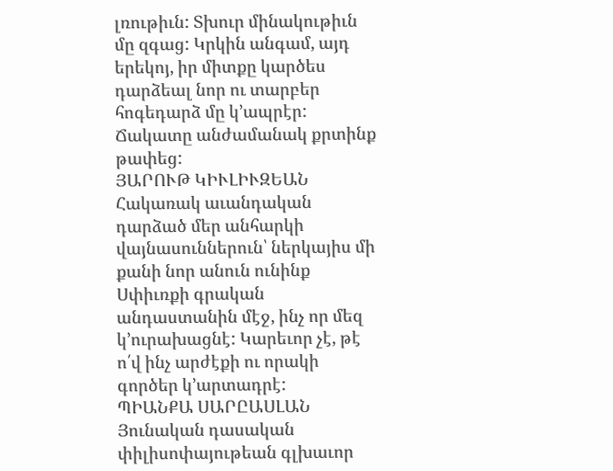լռութիւն: Տխուր մինակութիւն մը զգաց: Կրկին անգամ, այդ երեկոյ, իր միտքը կարծես դարձեալ նոր ու տարբեր հոգեդարձ մը կ՚ապրէր: Ճակատը անժամանակ քրտինք թափեց:
ՅԱՐՈՒԹ ԿԻՒԼԻՒԶԵԱՆ
Հակառակ աւանդական դարձած մեր անհարկի վայնասուններուն՝ ներկայիս մի քանի նոր անուն ունինք Սփիւռքի գրական անդաստանին մէջ, ինչ որ մեզ կ՚ուրախացնէ: Կարեւոր չէ, թէ ո՛վ ինչ արժէքի ու որակի գործեր կ՚արտադրէ:
ՊԻԱՆՔԱ ՍԱՐԸԱՍԼԱՆ
Յունական դասական փիլիսոփայութեան գլխաւոր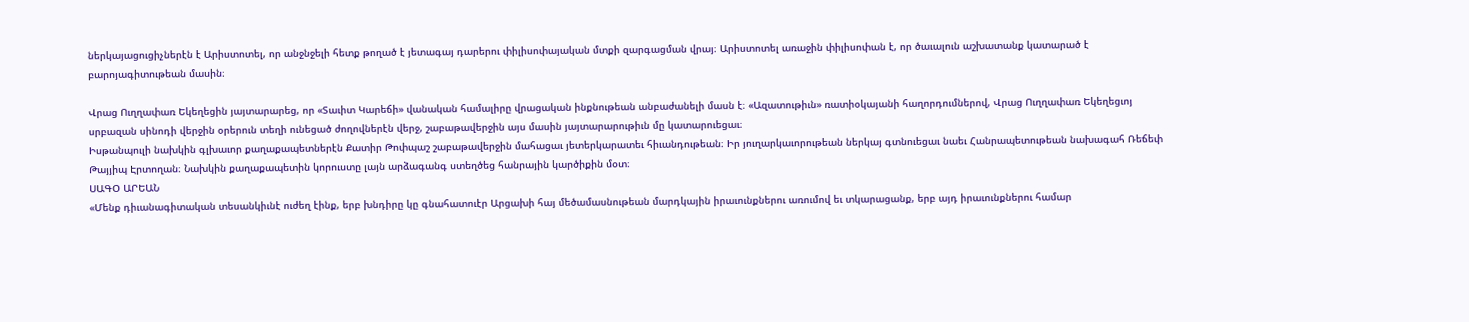ներկայացուցիչներէն է Արիստոտել, որ անջնջելի հետք թողած է յետագայ դարերու փիլիսոփայական մտքի զարգացման վրայ։ Արիստոտել առաջին փիլիսոփան է, որ ծաւալուն աշխատանք կատարած է բարոյագիտութեան մասին։

Վրաց Ուղղափառ Եկեղեցին յայտարարեց, որ «Տաւիտ Կարեճի» վանական համալիրը վրացական ինքնութեան անբաժանելի մասն է։ «Ազատութիւն» ռատիօկայանի հաղորդումներով, Վրաց Ուղղափառ Եկեղեցւոյ սրբազան սինոդի վերջին օրերուն տեղի ունեցած ժողովներէն վերջ, շաբաթավերջին այս մասին յայտարարութիւն մը կատարուեցաւ։
Իսթանպուլի նախկին գլխաւոր քաղաքապետներէն Քատիր Թոփպաշ շաբաթավերջին մահացաւ յետերկարատեւ հիւանդութեան։ Իր յուղարկաւորութեան ներկայ գտնուեցաւ նաեւ Հանրապետութեան նախագահ Ռեճեփ Թայյիպ Էրտողան։ Նախկին քաղաքապետին կորուստը լայն արձագանգ ստեղծեց հանրային կարծիքին մօտ։
ՍԱԳՕ ԱՐԵԱՆ
«Մենք դիւանագիտական տեսանկիւնէ ուժեղ էինք, երբ խնդիրը կը գնահատուէր Արցախի հայ մեծամասնութեան մարդկային իրաւունքներու առումով եւ տկարացանք, երբ այդ իրաւունքներու համար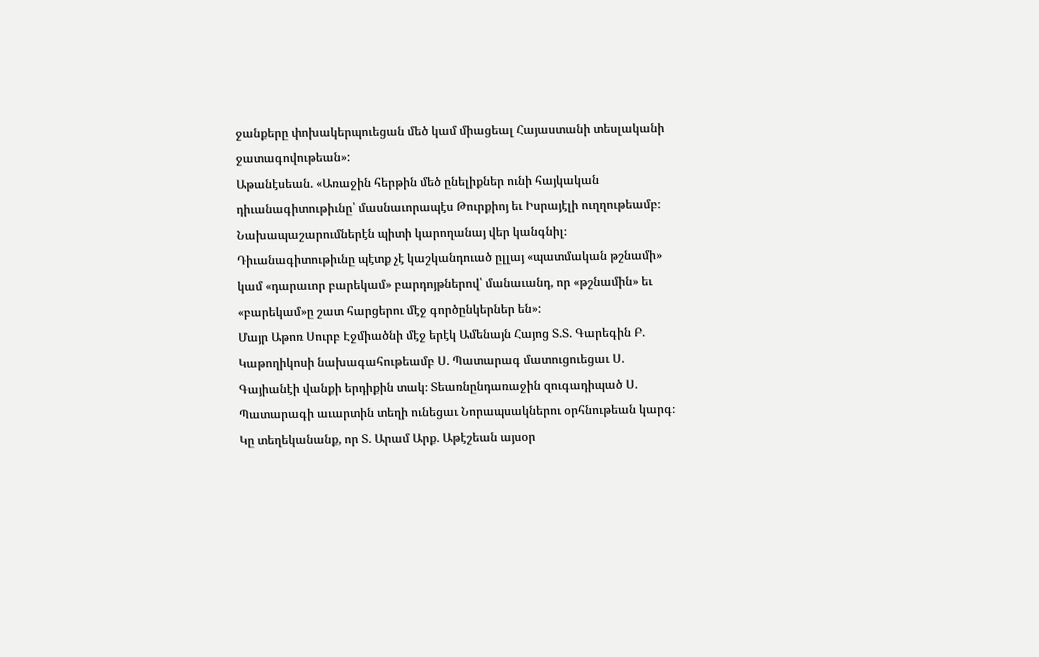ջանքերը փոխակերպուեցան մեծ կամ միացեալ Հայաստանի տեսլականի ջատագովութեան»:
Աթանէսեան. «Առաջին հերթին մեծ ընելիքներ ունի հայկական դիւանագիտութիւնը՝ մասնաւորապէս Թուրքիոյ եւ Իսրայէլի ուղղութեամբ։ Նախապաշարումներէն պիտի կարողանայ վեր կանգնիլ։ Դիւանագիտութիւնը պէտք չէ կաշկանդուած ըլլայ «պատմական թշնամի» կամ «դարաւոր բարեկամ» բարդոյթներով՝ մանաւանդ, որ «թշնամին» եւ «բարեկամ»ը շատ հարցերու մէջ գործընկերներ են»:
Մայր Աթոռ Սուրբ Էջմիածնի մէջ երէկ Ամենայն Հայոց Տ.Տ. Գարեգին Բ. Կաթողիկոսի նախագահութեամբ Ս. Պատարագ մատուցուեցաւ Ս. Գայիանէի վանքի երդիքին տակ։ Տեառնընդառաջին զուգադիպած Ս. Պատարագի աւարտին տեղի ունեցաւ Նորապսակներու օրհնութեան կարգ։
Կը տեղեկանանք, որ Տ. Արամ Արք. Աթէշեան այսօր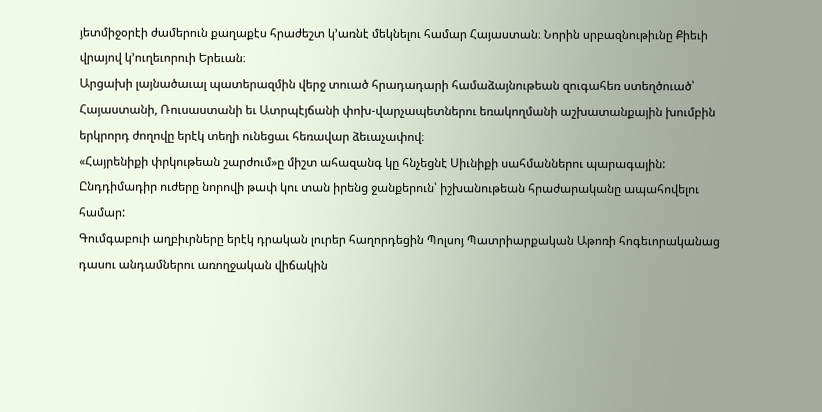յետմիջօրէի ժամերուն քաղաքէս հրաժեշտ կ՚առնէ մեկնելու համար Հայաստան։ Նորին սրբազնութիւնը Քիեւի վրայով կ՚ուղեւորուի Երեւան։
Արցախի լայնածաւալ պատերազմին վերջ տուած հրադադարի համաձայնութեան զուգահեռ ստեղծուած՝ Հայաստանի, Ռուսաստանի եւ Ատրպէյճանի փոխ-վարչապետներու եռակողմանի աշխատանքային խումբին երկրորդ ժողովը երէկ տեղի ունեցաւ հեռավար ձեւաչափով։
«Հայրենիքի փրկութեան շարժում»ը միշտ ահազանգ կը հնչեցնէ Սիւնիքի սահմաններու պարագային:
Ընդդիմադիր ուժերը նորովի թափ կու տան իրենց ջանքերուն՝ իշխանութեան հրաժարականը ապահովելու համար:
Գումգաբուի աղբիւրները երէկ դրական լուրեր հաղորդեցին Պոլսոյ Պատրիարքական Աթոռի հոգեւորականաց դասու անդամներու առողջական վիճակին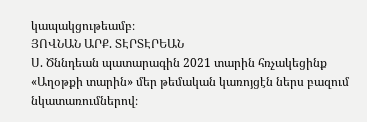կապակցութեամբ։
ՅՈՎՆԱՆ ԱՐՔ. ՏԷՐՏԷՐԵԱՆ
Ս. Ծննդեան պատարագին 2021 տարին հռչակեցինք «Աղօթքի տարին» մեր թեմական կառոյցէն ներս բազում նկատառումներով։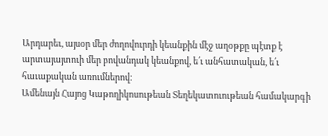Արդարեւ, այսօր մեր ժողովուրդի կեանքին մէջ աղօթքը պէտք է արտայայտուի մեր բովանդակ կեանքով, ե՛ւ անհատական, ե՛ւ հաւաքական առումներով։
Ամենայն Հայոց Կաթողիկոսութեան Տեղեկատուութեան համակարգի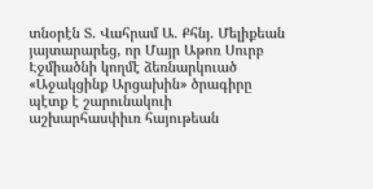տնօրէն Տ. Վահրամ Ա. Քհնյ. Մելիքեան յայտարարեց, որ Մայր Աթոռ Սուրբ Էջմիածնի կողմէ ձեռնարկուած «Աջակցինք Արցախին» ծրագիրը պէտք է շարունակուի աշխարհասփիւռ հայութեան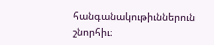հանգանակութիւններուն շնորհիւ։